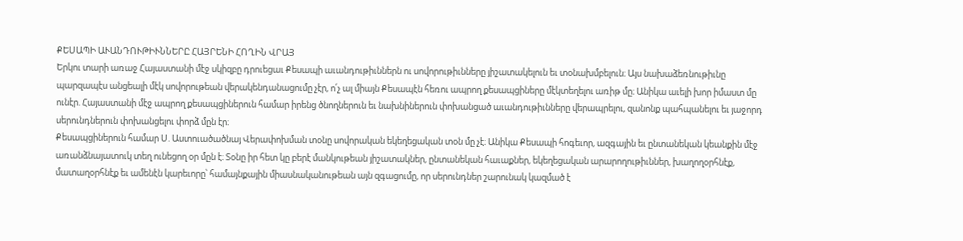ՔԵՍԱՊԻ ԱՒԱՆԴՈՒԹԻՒՆՆԵՐԸ ՀԱՅՐԵՆԻ ՀՈՂԻՆ ՎՐԱՅ
Երկու տարի առաջ Հայաստանի մէջ սկիզբը դրուեցաւ Քեսապի աւանդութիւններն ու սովորութիւնները յիշատակելուն եւ տօնախմբելուն։ Այս նախաձեռնութիւնը պարզապէս անցեալի մէկ սովորութեան վերակենդանացումը չէր, ո՛չ ալ միայն Քեսապէն հեռու ապրող քեսապցիները մէկտեղելու առիթ մը։ Անիկա աւելի խոր իմաստ մը ունէր. Հայաստանի մէջ ապրող քեսապցիներուն համար իրենց ծնողներուն եւ նախնիներուն փոխանցած աւանդութիւնները վերապրելու, զանոնք պահպանելու եւ յաջորդ սերունդներուն փոխանցելու փորձ մըն էր։
Քեսապցիներուն համար Ս. Աստուածածնայ Վերափոխման տօնը սովորական եկեղեցական տօն մը չէ։ Անիկա Քեսապի հոգեւոր, ազգային եւ ընտանեկան կեանքին մէջ առանձնայատուկ տեղ ունեցող օր մըն է։ Տօնը իր հետ կը բերէ մանկութեան յիշատակներ, ընտանեկան հաւաքներ, եկեղեցական արարողութիւններ, խաղողօրհնէք, մատաղօրհնէք եւ ամենէն կարեւորը՝ համայնքային միասնականութեան այն զգացումը, որ սերունդներ շարունակ կազմած է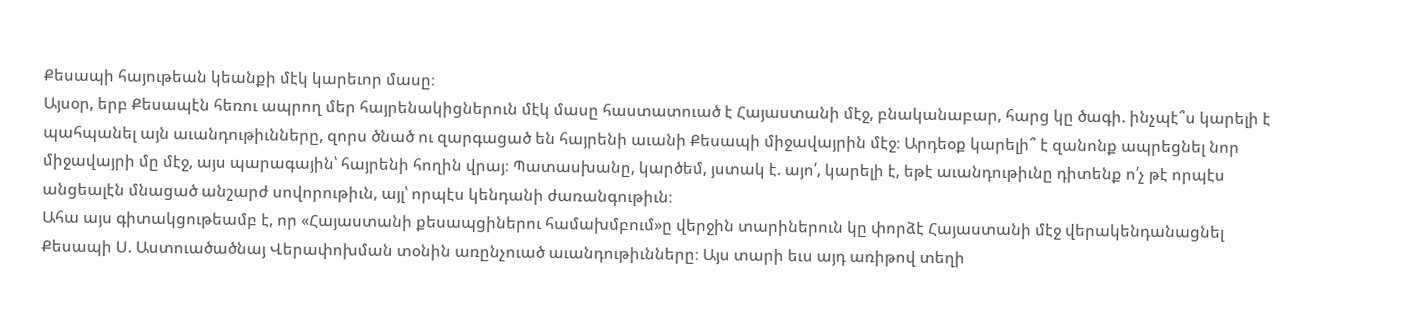Քեսապի հայութեան կեանքի մէկ կարեւոր մասը։
Այսօր, երբ Քեսապէն հեռու ապրող մեր հայրենակիցներուն մէկ մասը հաստատուած է Հայաստանի մէջ, բնականաբար, հարց կը ծագի. ինչպէ՞ս կարելի է պահպանել այն աւանդութիւնները, զորս ծնած ու զարգացած են հայրենի աւանի Քեսապի միջավայրին մէջ։ Արդեօք կարելի՞ է զանոնք ապրեցնել նոր միջավայրի մը մէջ, այս պարագային՝ հայրենի հողին վրայ։ Պատասխանը, կարծեմ, յստակ է. այո՛, կարելի է, եթէ աւանդութիւնը դիտենք ո՛չ թէ որպէս անցեալէն մնացած անշարժ սովորութիւն, այլ՝ որպէս կենդանի ժառանգութիւն։
Ահա այս գիտակցութեամբ է, որ «Հայաստանի քեսապցիներու համախմբում»ը վերջին տարիներուն կը փորձէ Հայաստանի մէջ վերակենդանացնել Քեսապի Ս. Աստուածածնայ Վերափոխման տօնին առընչուած աւանդութիւնները։ Այս տարի եւս այդ առիթով տեղի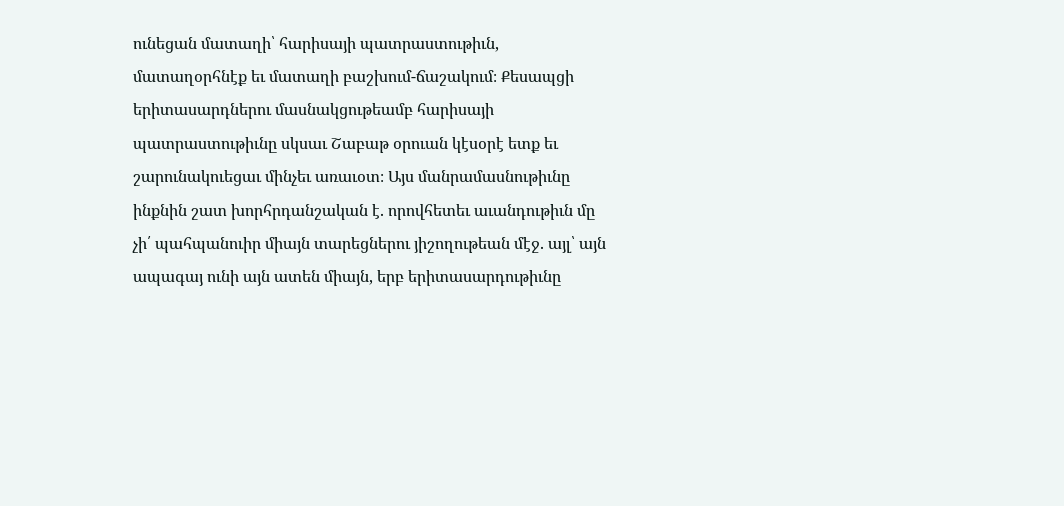ունեցան մատաղի՝ հարիսայի պատրաստութիւն, մատաղօրհնէք եւ մատաղի բաշխում-ճաշակում։ Քեսապցի երիտասարդներու մասնակցութեամբ հարիսայի պատրաստութիւնը սկսաւ Շաբաթ օրուան կէսօրէ ետք եւ շարունակուեցաւ մինչեւ առաւօտ։ Այս մանրամասնութիւնը ինքնին շատ խորհրդանշական է. որովհետեւ աւանդութիւն մը չի՛ պահպանուիր միայն տարեցներու յիշողութեան մէջ. այլ՝ այն ապագայ ունի այն ատեն միայն, երբ երիտասարդութիւնը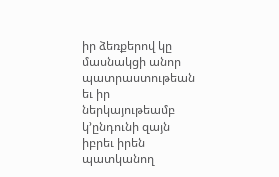իր ձեռքերով կը մասնակցի անոր պատրաստութեան եւ իր ներկայութեամբ կ՚ընդունի զայն իբրեւ իրեն պատկանող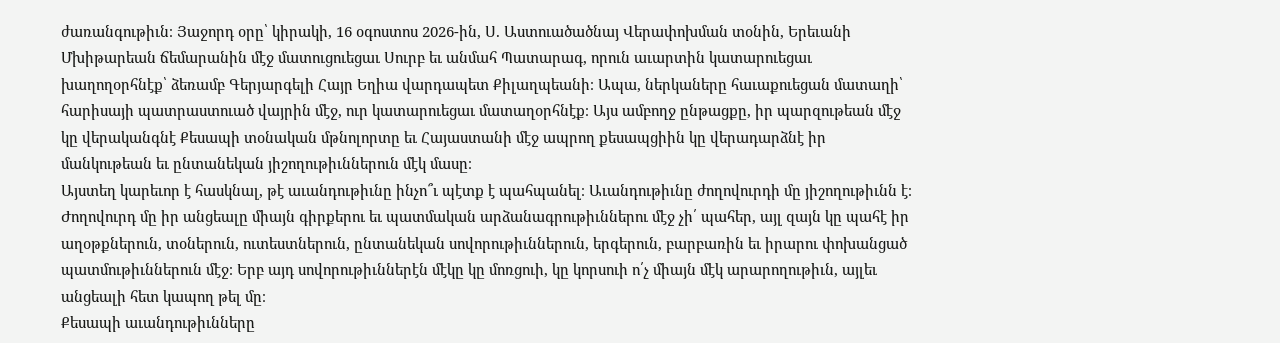ժառանգութիւն։ Յաջորդ օրը՝ կիրակի, 16 օգոստոս 2026-ին, Ս. Աստուածածնայ Վերափոխման տօնին, Երեւանի Մխիթարեան ճեմարանին մէջ մատուցուեցաւ Սուրբ եւ անմահ Պատարագ, որուն աւարտին կատարուեցաւ խաղողօրհնէք՝ ձեռամբ Գերյարգելի Հայր Եղիա վարդապետ Քիլաղպեանի։ Ապա, ներկաները հաւաքուեցան մատաղի՝ հարիսայի պատրաստուած վայրին մէջ, ուր կատարուեցաւ մատաղօրհնէք։ Այս ամբողջ ընթացքը, իր պարզութեան մէջ կը վերականգնէ Քեսապի տօնական մթնոլորտը եւ Հայաստանի մէջ ապրող քեսապցիին կը վերադարձնէ իր մանկութեան եւ ընտանեկան յիշողութիւններուն մէկ մասը։
Այստեղ կարեւոր է հասկնալ, թէ աւանդութիւնը ինչո՞ւ պէտք է պահպանել։ Աւանդութիւնը ժողովուրդի մը յիշողութիւնն է։ Ժողովուրդ մը իր անցեալը միայն գիրքերու եւ պատմական արձանագրութիւններու մէջ չի՛ պահեր, այլ զայն կը պահէ իր աղօթքներուն, տօներուն, ուտեստներուն, ընտանեկան սովորութիւններուն, երգերուն, բարբառին եւ իրարու փոխանցած պատմութիւններուն մէջ։ Երբ այդ սովորութիւններէն մէկը կը մոռցուի, կը կորսուի ո՛չ միայն մէկ արարողութիւն, այլեւ անցեալի հետ կապող թել մը։
Քեսապի աւանդութիւնները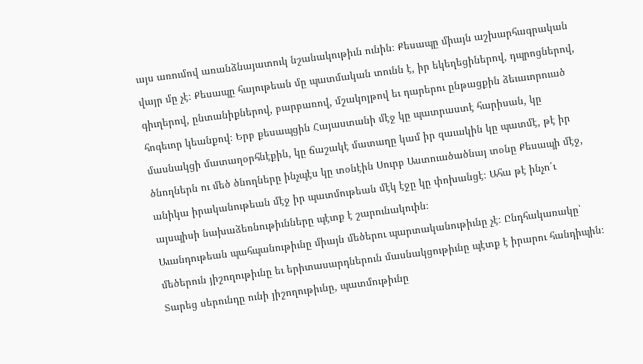այս առումով առանձնայատուկ նշանակութիւն ունին։ Քեսապը միայն աշխարհագրական վայր մը չէ։ Քեսապը հայութեան մը պատմական տունն է, իր եկեղեցիներով, դպրոցներով, գիւղերով, ընտանիքներով, բարբառով, մշակոյթով եւ դարերու ընթացքին ձեւաւորուած հոգեւոր կեանքով։ Երբ քեսապցին Հայաստանի մէջ կը պատրաստէ հարիսան, կը մասնակցի մատաղօրհնէքին, կը ճաշակէ մատաղը կամ իր զաւակին կը պատմէ, թէ իր ծնողներն ու մեծ ծնողները ինչպէս կը տօնէին Սուրբ Աստուածածնայ տօնը Քեսապի մէջ, անիկա իրականութեան մէջ իր պատմութեան մէկ էջը կը փոխանցէ։ Ահա թէ ինչո՛ւ այսպիսի նախաձեռնութիւնները պէտք է շարունակուին։
Աւանդութեան պահպանութիւնը միայն մեծերու պարտականութիւնը չէ։ Ընդհակառակը՝ մեծերուն յիշողութիւնը եւ երիտասարդներուն մասնակցութիւնը պէտք է իրարու հանդիպին։ Տարեց սերունդը ունի յիշողութիւնը, պատմութիւնը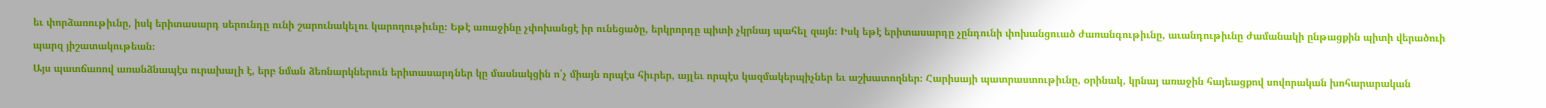եւ փորձառութիւնը, իսկ երիտասարդ սերունդը ունի շարունակելու կարողութիւնը։ Եթէ առաջինը չփոխանցէ իր ունեցածը, երկրորդը պիտի չկրնայ պահել զայն։ Իսկ եթէ երիտասարդը չընդունի փոխանցուած ժառանգութիւնը, աւանդութիւնը ժամանակի ընթացքին պիտի վերածուի պարզ յիշատակութեան։
Այս պատճառով առանձնապէս ուրախալի է, երբ նման ձեռնարկներուն երիտասարդներ կը մասնակցին ո՛չ միայն որպէս հիւրեր, այլեւ որպէս կազմակերպիչներ եւ աշխատողներ։ Հարիսայի պատրաստութիւնը, օրինակ, կրնայ առաջին հայեացքով սովորական խոհարարական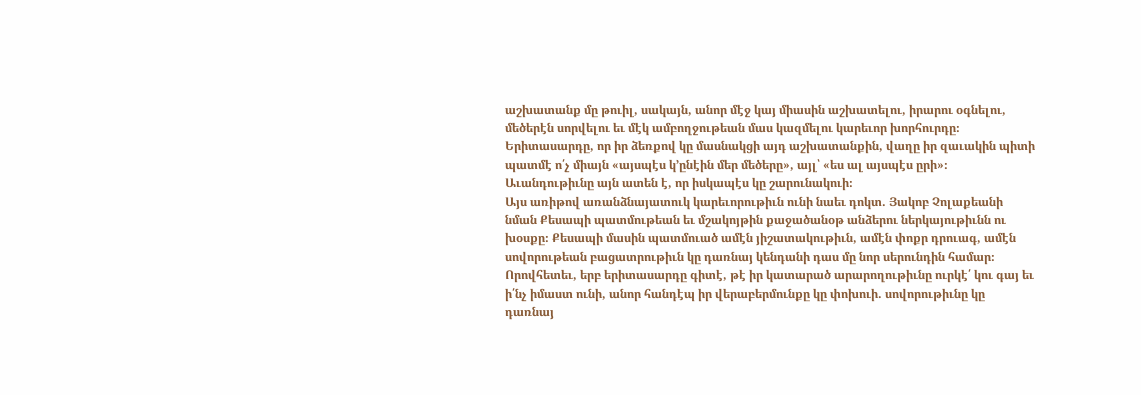աշխատանք մը թուիլ, սակայն, անոր մէջ կայ միասին աշխատելու, իրարու օգնելու, մեծերէն սորվելու եւ մէկ ամբողջութեան մաս կազմելու կարեւոր խորհուրդը։ Երիտասարդը, որ իր ձեռքով կը մասնակցի այդ աշխատանքին, վաղը իր զաւակին պիտի պատմէ ո՛չ միայն «այսպէս կ՚ընէին մեր մեծերը», այլ՝ «ես ալ այսպէս ըրի»։ Աւանդութիւնը այն ատեն է, որ իսկապէս կը շարունակուի։
Այս առիթով առանձնայատուկ կարեւորութիւն ունի նաեւ դոկտ. Յակոբ Չոլաքեանի նման Քեսապի պատմութեան եւ մշակոյթին քաջածանօթ անձերու ներկայութիւնն ու խօսքը։ Քեսապի մասին պատմուած ամէն յիշատակութիւն, ամէն փոքր դրուագ, ամէն սովորութեան բացատրութիւն կը դառնայ կենդանի դաս մը նոր սերունդին համար։ Որովհետեւ, երբ երիտասարդը գիտէ, թէ իր կատարած արարողութիւնը ուրկէ՛ կու գայ եւ ի՛նչ իմաստ ունի, անոր հանդէպ իր վերաբերմունքը կը փոխուի. սովորութիւնը կը դառնայ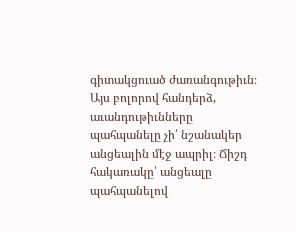գիտակցուած ժառանգութիւն։
Այս բոլորով հանդերձ, աւանդութիւնները պահպանելը չի՛ նշանակեր անցեալին մէջ ապրիլ։ Ճիշդ հակառակը՝ անցեալը պահպանելով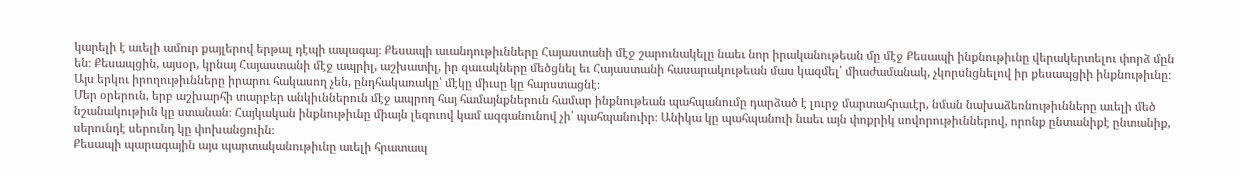կարելի է աւելի ամուր քայլերով երթալ դէպի ապագայ։ Քեսապի աւանդութիւնները Հայաստանի մէջ շարունակելը նաեւ նոր իրականութեան մը մէջ Քեսապի ինքնութիւնը վերակերտելու փորձ մըն են։ Քեսապցին, այսօր, կրնայ Հայաստանի մէջ ապրիլ, աշխատիլ, իր զաւակները մեծցնել եւ Հայաստանի հասարակութեան մաս կազմել՝ միաժամանակ, չկորսնցնելով իր քեսապցիի ինքնութիւնը։ Այս երկու իրողութիւնները իրարու հակասող չեն, ընդհակառակը՝ մէկը միւսը կը հարստացնէ։
Մեր օրերուն, երբ աշխարհի տարբեր անկիւններուն մէջ ապրող հայ համայնքներուն համար ինքնութեան պահպանումը դարձած է լուրջ մարտահրաւէր, նման նախաձեռնութիւնները աւելի մեծ նշանակութիւն կը ստանան։ Հայկական ինքնութիւնը միայն լեզուով կամ ազգանունով չի՛ պահպանուիր։ Անիկա կը պահպանուի նաեւ այն փոքրիկ սովորութիւններով, որոնք ընտանիքէ ընտանիք, սերունդէ սերունդ կը փոխանցուին։
Քեսապի պարագային այս պարտականութիւնը աւելի հրատապ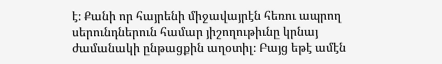է։ Քանի որ հայրենի միջավայրէն հեռու ապրող սերունդներուն համար յիշողութիւնը կրնայ ժամանակի ընթացքին աղօտիլ։ Բայց եթէ ամէն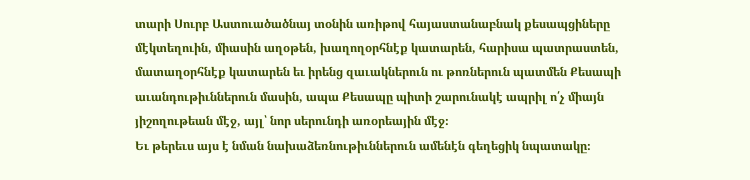տարի Սուրբ Աստուածածնայ տօնին առիթով հայաստանաբնակ քեսապցիները մէկտեղուին, միասին աղօթեն, խաղողօրհնէք կատարեն, հարիսա պատրաստեն, մատաղօրհնէք կատարեն եւ իրենց զաւակներուն ու թոռներուն պատմեն Քեսապի աւանդութիւններուն մասին, ապա Քեսապը պիտի շարունակէ ապրիլ ո՛չ միայն յիշողութեան մէջ, այլ՝ նոր սերունդի առօրեային մէջ։
Եւ թերեւս այս է նման նախաձեռնութիւններուն ամենէն գեղեցիկ նպատակը։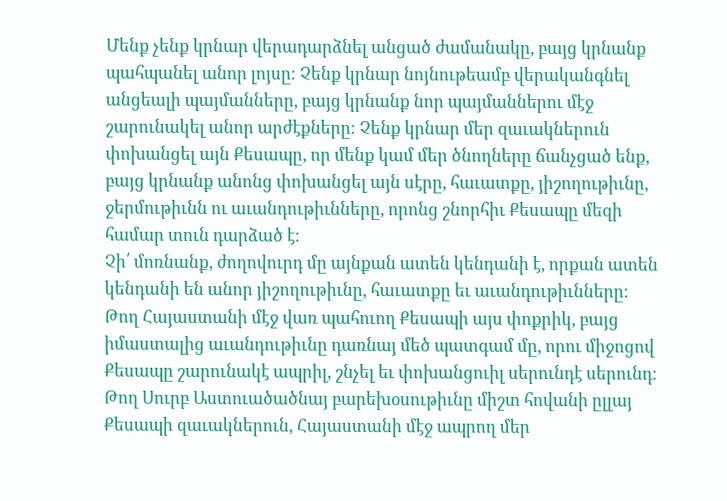Մենք չենք կրնար վերադարձնել անցած ժամանակը, բայց կրնանք պահպանել անոր լոյսը։ Չենք կրնար նոյնութեամբ վերականգնել անցեալի պայմանները, բայց կրնանք նոր պայմաններու մէջ շարունակել անոր արժէքները։ Չենք կրնար մեր զաւակներուն փոխանցել այն Քեսապը, որ մենք կամ մեր ծնողները ճանչցած ենք, բայց կրնանք անոնց փոխանցել այն սէրը, հաւատքը, յիշողութիւնը, ջերմութիւնն ու աւանդութիւնները, որոնց շնորհիւ Քեսապը մեզի համար տուն դարձած է։
Չի՛ մոռնանք, ժողովուրդ մը այնքան ատեն կենդանի է, որքան ատեն կենդանի են անոր յիշողութիւնը, հաւատքը եւ աւանդութիւնները։
Թող Հայաստանի մէջ վառ պահուող Քեսապի այս փոքրիկ, բայց իմաստալից աւանդութիւնը դառնայ մեծ պատգամ մը, որու միջոցով Քեսապը շարունակէ ապրիլ, շնչել եւ փոխանցուիլ սերունդէ սերունդ։
Թող Սուրբ Աստուածածնայ բարեխօսութիւնը միշտ հովանի ըլլայ Քեսապի զաւակներուն, Հայաստանի մէջ ապրող մեր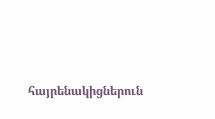հայրենակիցներուն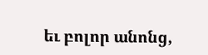եւ բոլոր անոնց,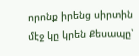որոնք իրենց սիրտին մէջ կը կրեն Քեսապը՝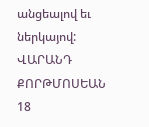անցեալով եւ ներկայով:
ՎԱՐԱՆԴ ՔՈՐԹՄՈՍԵԱՆ
18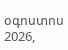օգոստոս 2026,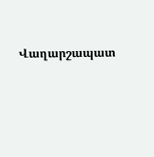Վաղարշապատ